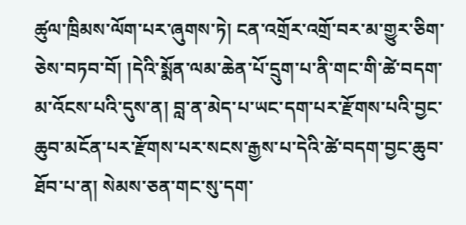ཚུལ་ཁྲིམས་ལོག་པར་ཞུགས་ཏེ། ངན་འགྲོར་འགྲོ་བར་མ་གྱུར་ཅིག་ཅེས་བཏབ་བོ། །དེའི་སྨོན་ལམ་ཆེན་པོ་དྲུག་པ་ནི་གང་གི་ཚེ་བདག་མ་འོངས་པའི་དུས་ན། བླ་ན་མེད་པ་ཡང་དག་པར་རྫོགས་པའི་བྱང་ཆུབ་མངོན་པར་རྫོགས་པར་སངས་རྒྱས་པ་དེའི་ཚེ་བདག་བྱང་ཆུབ་ཐོབ་པ་ན། སེམས་ཅན་གང་སུ་དག་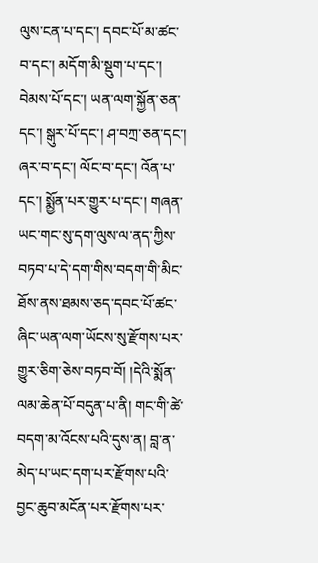ལུས་ངན་པ་དང་། དབང་པོ་མ་ཚང་བ་དང་། མདོག་མི་སྡུག་པ་དང་། བེམས་པོ་དང་། ཡན་ལག་སྐྱོན་ཅན་དང་། སྒུར་པོ་དང་། ཤ་བཀྲ་ཅན་དང་། ཞར་བ་དང་། ལོང་བ་དང་། འོན་པ་དང་། སྨྱོན་པར་གྱུར་པ་དང་། གཞན་ཡང་གང་སུ་དག་ལུས་ལ་ནད་ཀྱིས་བཏབ་པ་དེ་དག་གིས་བདག་གི་མིང་ཐོས་ནས་ཐམས་ཅད་དབང་པོ་ཚང་ཞིང་ཡན་ལག་ཡོངས་སུ་རྫོགས་པར་གྱུར་ཅིག་ཅེས་བཏབ་བོ། །དེའི་སྨོན་ལམ་ཆེན་པོ་བདུན་པ་ནི། གང་གི་ཚེ་བདག་མ་འོངས་པའི་དུས་ན། བླ་ན་མེད་པ་ཡང་དག་པར་རྫོགས་པའི་བྱང་ཆུབ་མངོན་པར་རྫོགས་པར་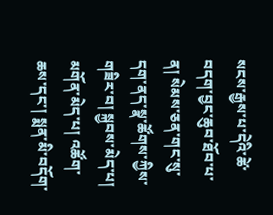སངས་རྒྱས་པ་དེའི་ཚེ་བདག་བྱང་ཆུབ་ཐོབ་པ་ན། སེམས་ཅན་གང་སུ་དག་ནད་སྣ་ཚོགས་ཀྱིས་གཟིར་བ། སྐྱབས་མེད་པ། མགོན་མེད་པ། འཚོག་ཆས་དང་། སྨན་མི་བདོག་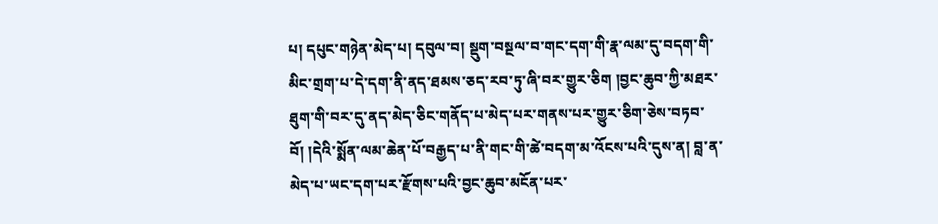པ། དཔུང་གཉེན་མེད་པ། དབུལ་བ། སྡུག་བསྔལ་བ་གང་དག་གི་རྣ་ལམ་དུ་བདག་གི་མིང་གྲག་པ་དེ་དག་ནི་ནད་ཐམས་ཅད་རབ་ཏུ་ཞི་བར་གྱུར་ཅིག །བྱང་ཆུབ་ཀྱི་མཐར་ཐུག་གི་བར་དུ་ནད་མེད་ཅིང་གནོད་པ་མེད་པར་གནས་པར་གྱུར་ཅིག་ཅེས་བཏབ་བོ། །དེའི་སྨོན་ལམ་ཆེན་པོ་བརྒྱད་པ་ནི་གང་གི་ཚེ་བདག་མ་འོངས་པའི་དུས་ན། བླ་ན་མེད་པ་ཡང་དག་པར་རྫོགས་པའི་བྱང་ཆུབ་མངོན་པར་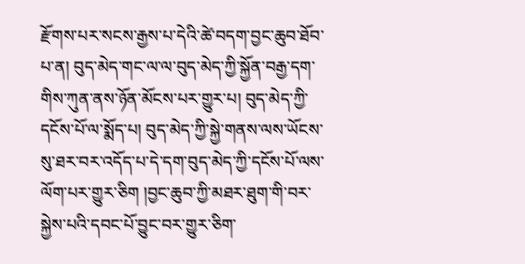རྫོགས་པར་སངས་རྒྱས་པ་དེའི་ཚེ་བདག་བྱང་ཆུབ་ཐོབ་པ་ན། བུད་མེད་གང་ལ་ལ་བུད་མེད་ཀྱི་སྐྱོན་བརྒྱ་དག་གིས་ཀུན་ནས་ཉོན་མོངས་པར་གྱུར་པ། བུད་མེད་ཀྱི་དངོས་པོ་ལ་སྨོད་པ། བུད་མེད་ཀྱི་སྐྱེ་གནས་ལས་ཡོངས་སུ་ཐར་བར་འདོད་པ་དེ་དག་བུད་མེད་ཀྱི་དངོས་པོ་ལས་ལོག་པར་གྱུར་ཅིག །བྱང་ཆུབ་ཀྱི་མཐར་ཐུག་གི་བར་སྐྱེས་པའི་དབང་པོ་བྱུང་བར་གྱུར་ཅིག་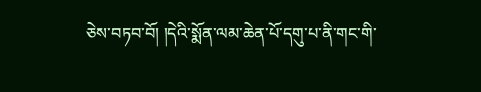ཅེས་བཏབ་བོ། །དེའི་སྨོན་ལམ་ཆེན་པོ་དགུ་པ་ནི་གང་གི་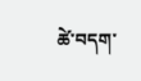ཚེ་བདག་